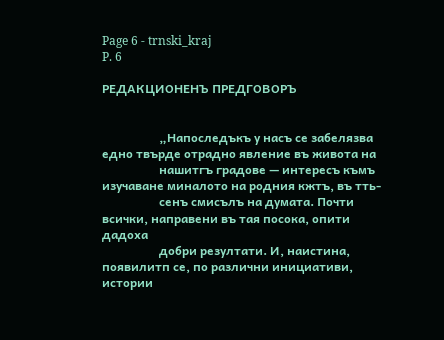Page 6 - trnski_kraj
P. 6

РЕДАКЦИОНЕНЪ ПРЕДГОВОРЪ


                   „Напоследъкъ у насъ се забелязва едно твърде отрадно явление въ живота на
                   нашитгъ градове — интересъ къмъ изучаване миналото на родния кжтъ, въ тть-
                   сенъ смисълъ на думата. Почти всички, направени въ тая посока, опити дадоха
                   добри резултати. И, наистина, появилитп се, по различни инициативи, истории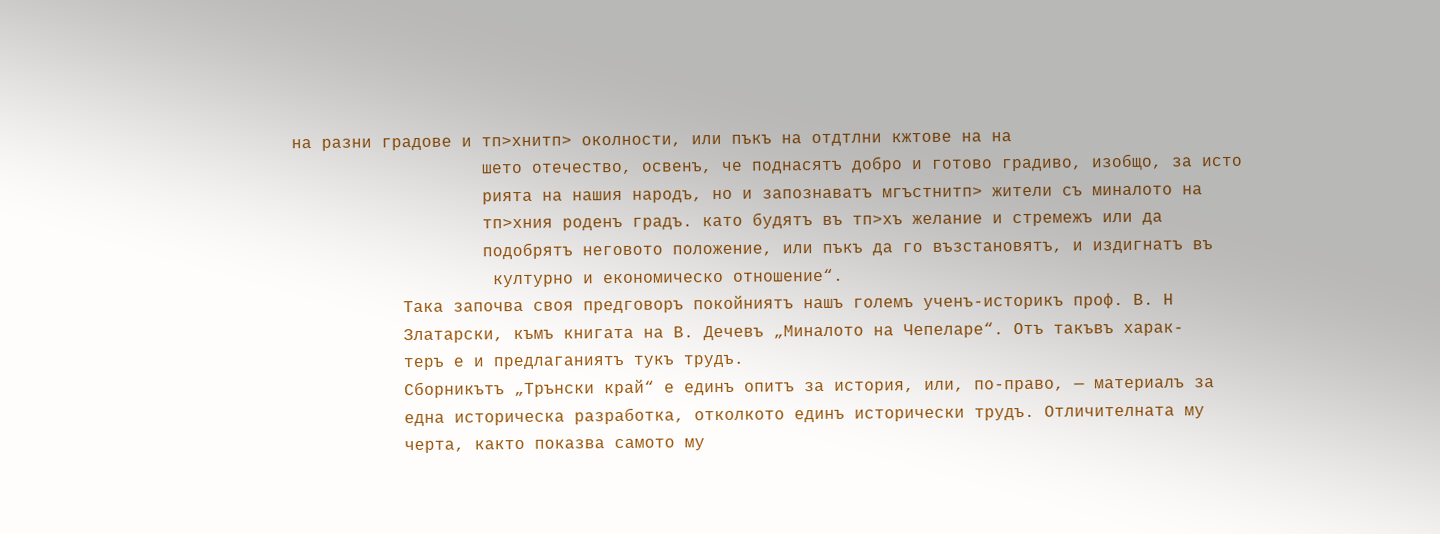на разни градове и тп>хнитп> околности, или пъкъ на отдтлни кжтове на на
                   шето отечество, освенъ, че поднасятъ добро и готово градиво, изобщо, за исто
                   рията на нашия народъ, но и запознаватъ мгъстнитп> жители съ миналото на
                   тп>хния роденъ градъ. като будятъ въ тп>хъ желание и стремежъ или да
                   подобрятъ неговото положение, или пъкъ да го възстановятъ, и издигнатъ въ
                    културно и економическо отношение“.
           Така започва своя предговоръ покойниятъ нашъ големъ ученъ-историкъ проф. В. Н
           Златарски, къмъ книгата на В. Дечевъ „Миналото на Чепеларе“. Отъ такъвъ харак-
           теръ е и предлаганиятъ тукъ трудъ.
           Сборникътъ „Трънски край“ е единъ опитъ за история, или, по-право, — материалъ за
           една историческа разработка, отколкото единъ исторически трудъ. Отличителната му
           черта, както показва самото му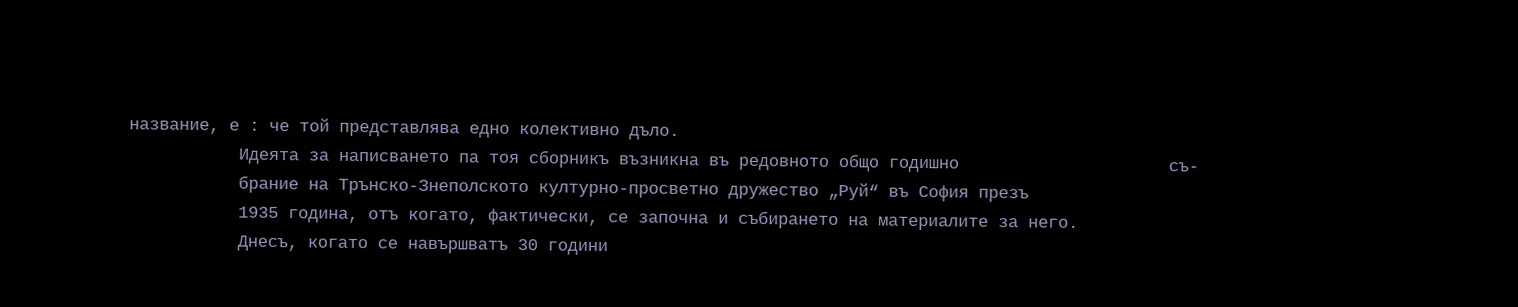название, е : че той представлява едно колективно дъло.
           Идеята за написването па тоя сборникъ възникна въ редовното общо годишно                     съ-
           брание на Трънско-Знеполското културно-просветно дружество „Руй“ въ София презъ
           1935 година, отъ когато, фактически, се започна и събирането на материалите за него.
           Днесъ, когато се навършватъ 30 години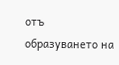отъ образуването на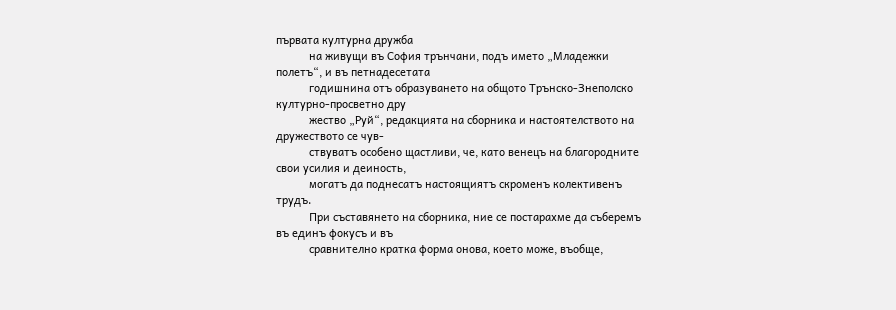първата културна дружба
           на живущи въ София трънчани, подъ името „Младежки полетъ“, и въ петнадесетата
           годишнина отъ образуването на общото Трънско-Знеполско културно-просветно дру
           жество „Руй“, редакцията на сборника и настоятелството на дружеството се чув-
           ствуватъ особено щастливи, че, като венецъ на благородните свои усилия и деиность,
           могатъ да поднесатъ настоящиятъ скроменъ колективенъ трудъ.
           При съставянето на сборника, ние се постарахме да съберемъ въ единъ фокусъ и въ
           сравнително кратка форма онова, което може, въобще,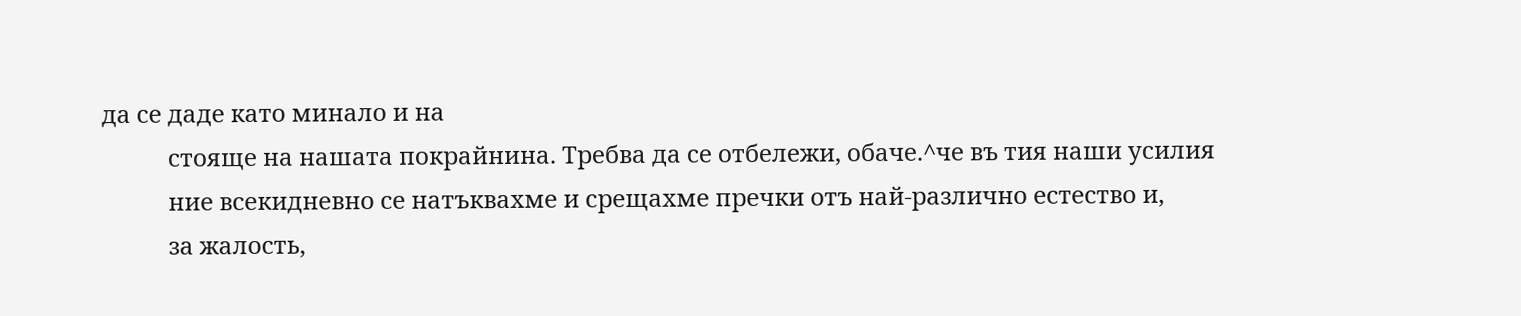да се даде като минало и на
           стояще на нашата покрайнина. Требва да се отбележи, обаче.^че въ тия наши усилия
           ние всекидневно се натъквахме и срещахме пречки отъ най-различно естество и,
           за жалость,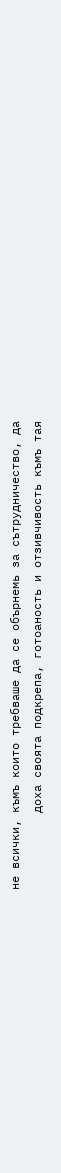не всички, къмъ които требваше да се обърнемь за сътрудничество, да
           доха своята подкрепа, готоаность и отзивчивость къмъ тая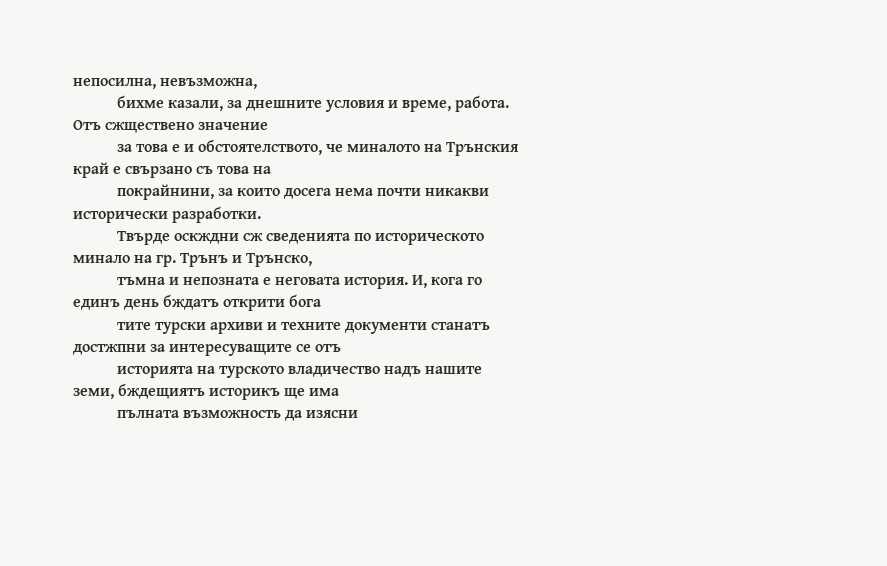непосилна, невъзможна,
           бихме казали, за днешните условия и време, работа. Отъ сжществено значение
           за това е и обстоятелството, че миналото на Трънския край е свързано съ това на
           покрайнини, за които досега нема почти никакви исторически разработки.
           Твърде оскждни сж сведенията по историческото минало на гр. Трънъ и Трънско,
           тъмна и непозната е неговата история. И, кога го единъ день бждатъ открити бога
           тите турски архиви и техните документи станатъ достжпни за интересуващите се отъ
           историята на турското владичество надъ нашите земи, бждещиятъ историкъ ще има
           пълната възможность да изясни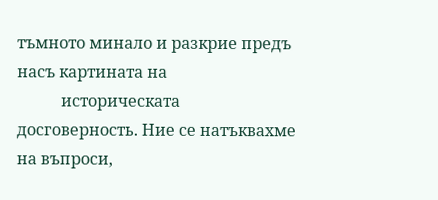тъмното минало и разкрие предъ насъ картината на
           историческата досговерность. Ние се натъквахме на въпроси,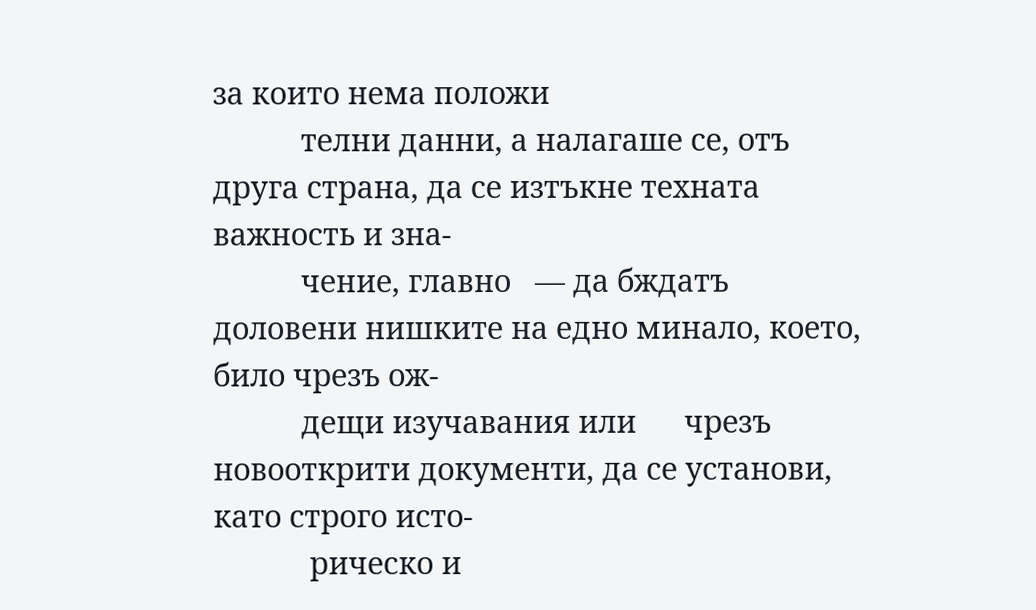за които нема положи
           телни данни, а налагаше се, отъ друга страна, да се изтъкне техната важность и зна-
           чение, главно   — да бждатъ доловени нишките на едно минало, което, било чрезъ ож-
           дещи изучавания или      чрезъ новооткрити документи, да се установи, като строго исто-
            рическо и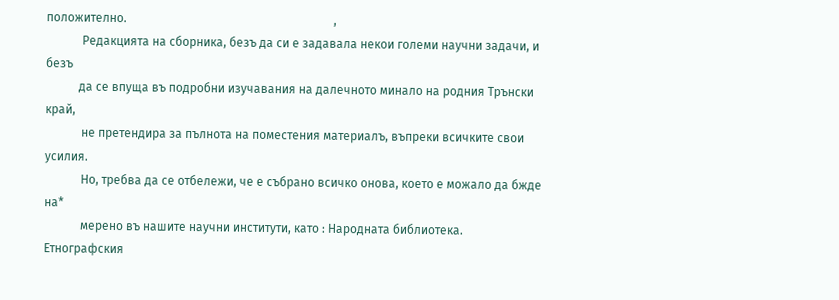положително.                                                                     ,
            Редакцията на сборника, безъ да си е задавала некои големи научни задачи, и безъ
           да се впуща въ подробни изучавания на далечното минало на родния Трънски край,
            не претендира за пълнота на поместения материалъ, въпреки всичките свои усилия.
            Но, требва да се отбележи, че е събрано всичко онова, което е можало да бжде на*
            мерено въ нашите научни институти, като : Народната библиотека. Етнографския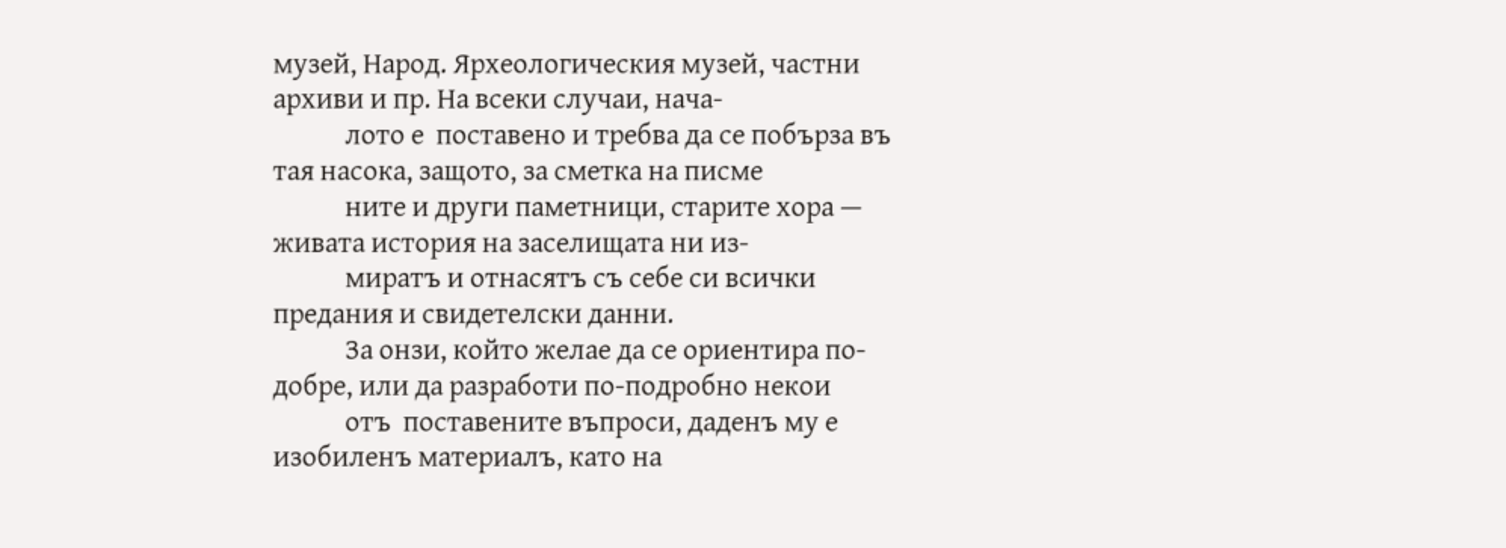музей, Народ. Ярхеологическия музей, частни архиви и пр. На всеки случаи, нача-
            лото е  поставено и требва да се побърза въ тая насока, защото, за сметка на писме
            ните и други паметници, старите хора — живата история на заселищата ни из-
            миратъ и отнасятъ съ себе си всички предания и свидетелски данни.
            За онзи, който желае да се ориентира по-добре, или да разработи по-подробно некои
            отъ  поставените въпроси, даденъ му е изобиленъ материалъ, като на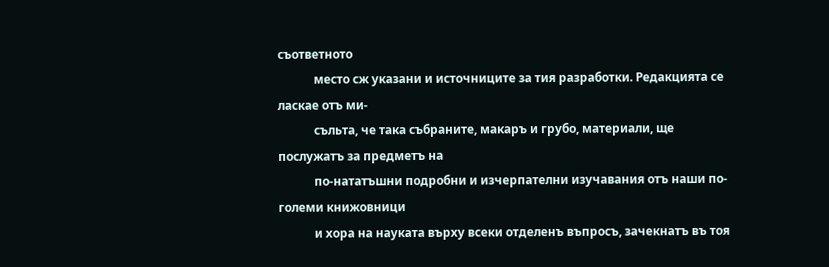съответното
            место сж указани и источниците за тия разработки. Редакцията се ласкае отъ ми-
            съльта, че така събраните, макаръ и грубо, материали, ще послужатъ за предметъ на
            по-нататъшни подробни и изчерпателни изучавания отъ наши по-големи книжовници
            и хора на науката върху всеки отделенъ въпросъ, зачекнатъ въ тоя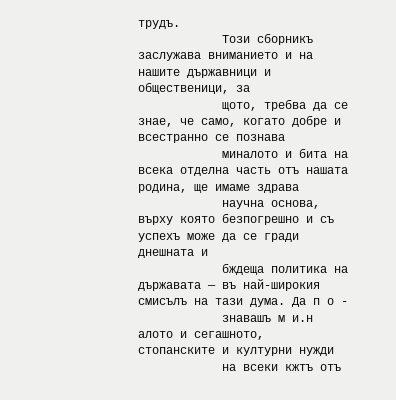трудъ.
            Този сборникъ заслужава вниманието и на нашите държавници и общественици, за
            щото, требва да се знае, че само, когато добре и всестранно се познава
            миналото и бита на всека отделна часть отъ нашата родина, ще имаме здрава
            научна основа, върху която безпогрешно и съ успехъ може да се гради днешната и
            бждеща политика на държавата — въ най-широкия смисълъ на тази дума. Да п о -
            знавашъ м и.н алото и сегашното,                 стопанските и културни нужди
            на всеки кжтъ отъ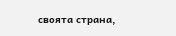своята страна,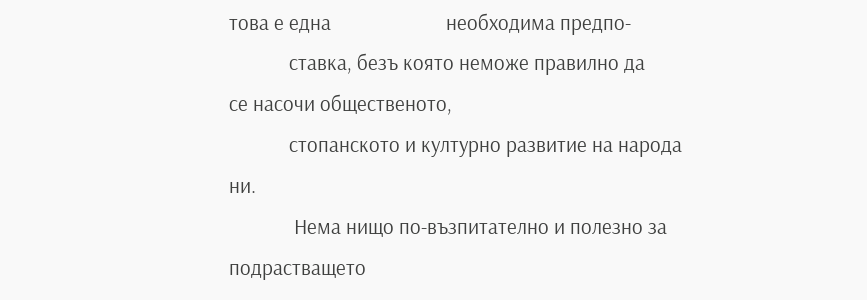това е една                       необходима предпо-
            ставка, безъ която неможе правилно да                      се насочи общественото,
            стопанското и културно развитие на народа ни.
             Нема нищо по-възпитателно и полезно за подрастващето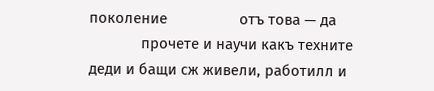поколение                  отъ това — да
             прочете и научи какъ техните деди и бащи сж живели, работилл и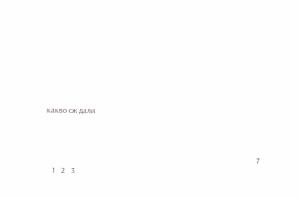какво сж дали



                                                                                                         7
   1   2   3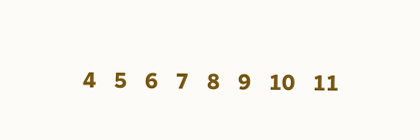4   5   6   7   8   9   10   11